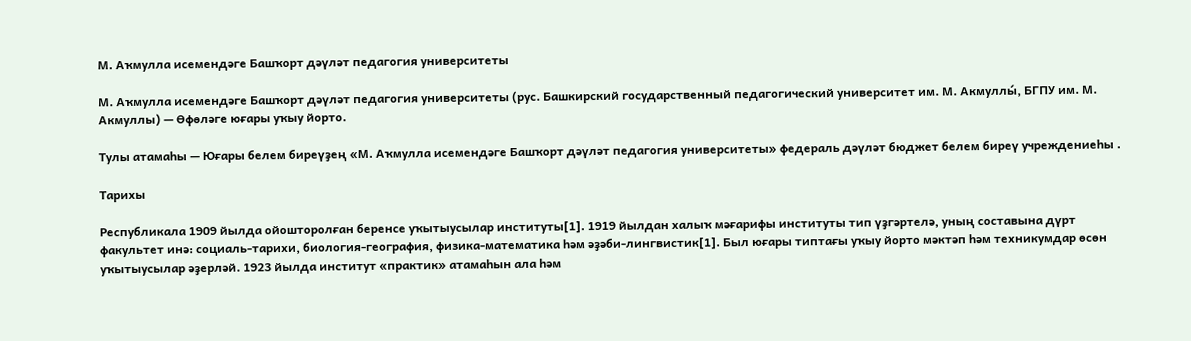М. Аҡмулла исемендәге Башҡорт дәүләт педагогия университеты

М. Аҡмулла исемендәге Башҡорт дәүләт педагогия университеты (рус. Башкирский государственный педагогический университет им. М. Акмуллы́, БГПУ им. М. Акмуллы) — Өфөләге юғары уҡыу йорто.

Тулы атамаһы — Юғары белем биреүҙең «М. Аҡмулла исемендәге Башҡорт дәүләт педагогия университеты» федераль дәүләт бюджет белем биреү учреждениеһы .

Тарихы

Республикала 1909 йылда ойошторолған беренсе уҡытыусылар институты[1]. 1919 йылдан халыҡ мәғарифы институты тип үҙгәртелә, уның составына дүрт факультет инә: социаль-тарихи, биология-география, физика-математика һәм әҙәби-лингвистик[1]. Был юғары типтағы уҡыу йорто мәктәп һәм техникумдар өсөн уҡытыусылар әҙерләй. 1923 йылда институт «практик» атамаһын ала һәм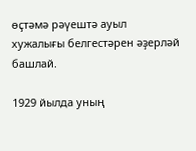өҫтәмә рәүештә ауыл хужалығы белгестәрен әҙерләй башлай.

1929 йылда уның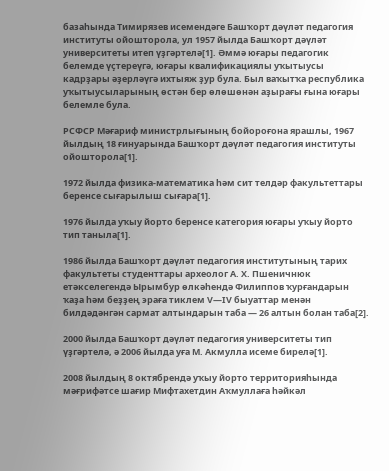базаһында Тимирязев исемендәге Башҡорт дәүләт педагогия институты ойошторола, ул 1957 йылда Башҡорт дәүләт университеты итеп үҙгәртелә[1]. Әммә юғары педагогик белемде үҫтереүгә, юғары квалификациялы уҡытыусы кадрҙары әҙерләүгә ихтыяж ҙур була. Был ваҡытҡа республика уҡытыусыларының өстән бер өлөшөнән аҙырағы ғына юғары белемле була.

РСФСР Мәғариф министрлығының бойороғона ярашлы, 1967 йылдың 18 ғинуарында Башҡорт дәүләт педагогия институты ойошторола[1].

1972 йылда физика-математика һәм сит телдәр факультеттары беренсе сығарылыш сығара[1].

1976 йылда уҡыу йорто беренсе категория юғары уҡыу йорто тип таныла[1].

1986 йылда Башҡорт дәүләт педагогия институтының тарих факультеты студенттары археолог А. Х. Пшеничнюк етәкселегендә Ырымбур өлкәһендә Филиппов ҡурғандарын ҡаҙа һәм беҙҙең эраға тиклем V—IV быуаттар менән билдәдәнгән сармат алтындарын таба — 26 алтын болан таба[2].

2000 йылда Башҡорт дәүләт педагогия университеты тип үҙгәртелә, ә 2006 йылда уға М. Акмулла исеме бирелә[1].

2008 йылдың 8 октябрендә уҡыу йорто территорияһында мәғрифәтсе шағир Мифтахетдин Аҡмуллаға һәйкәл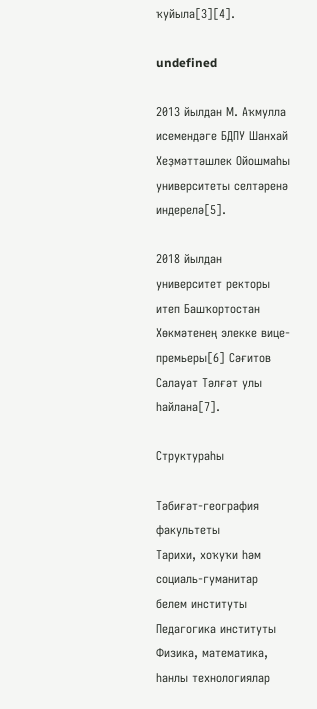ҡуйыла[3][4].

undefined

2013 йылдан М. Аҡмулла исемендәге БДПУ Шанхай Хеҙмәттәшлек Ойошмаһы университеты селтәренә индерелә[5].

2018 йылдан университет ректоры итеп Башҡортостан Хөкмәтенең элекке вице-премьеры[6] Сәғитов Салауат Тәлғәт улы һайлана[7].

Структураһы

Тәбиғәт-география факультеты
Тарихи, хоҡуҡи һәм социаль-гуманитар белем институты
Педагогика институты
Физика, математика, һанлы технологиялар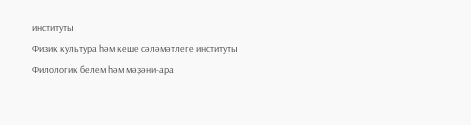институты
Физик культура һәм кеше сәләмәтлеге институты
Филологик белем һәм мәҙәни-ара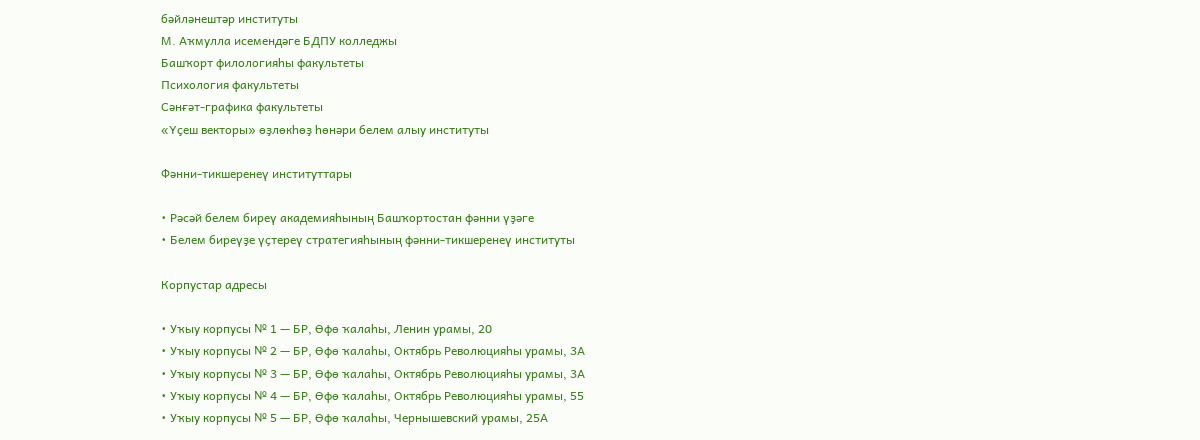бәйләнештәр институты
М. Аҡмулла исемендәге БДПУ колледжы
Башҡорт филологияһы факультеты
Психология факультеты
Сәнғәт-графика факультеты
«Үҫеш векторы» өҙлөкһөҙ һөнәри белем алыу институты

Фәнни-тикшеренеү институттары

• Рәсәй белем биреү академияһының Башҡортостан фәнни үҙәге
• Белем биреүҙе үҫтереү стратегияһының фәнни-тикшеренеү институты

Корпустар адресы

• Уҡыу корпусы № 1 — БР, Өфө ҡалаһы, Ленин урамы, 20
• Уҡыу корпусы № 2 — БР, Өфө ҡалаһы, Октябрь Революцияһы урамы, 3А
• Уҡыу корпусы № 3 — БР, Өфө ҡалаһы, Октябрь Революцияһы урамы, 3А
• Уҡыу корпусы № 4 — БР, Өфө ҡалаһы, Октябрь Революцияһы урамы, 55
• Уҡыу корпусы № 5 — БР, Өфө ҡалаһы, Чернышевский урамы, 25А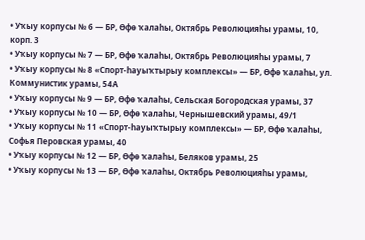• Уҡыу корпусы № 6 — БР, Өфө ҡалаһы, Октябрь Революцияһы урамы, 10, корп. 3
• Уҡыу корпусы № 7 — БР, Өфө ҡалаһы, Октябрь Революцияһы урамы, 7
• Уҡыу корпусы № 8 «Спорт-һауыҡтырыу комплексы» — БР, Өфө ҡалаһы, ул. Коммунистик урамы, 54А
• Уҡыу корпусы № 9 — БР, Өфө ҡалаһы, Сельская Богородская урамы, 37
• Уҡыу корпусы № 10 — БР, Өфө ҡалаһы, Чернышевский урамы, 49/1
• Уҡыу корпусы № 11 «Спорт-һауыҡтырыу комплексы» — БР, Өфө ҡалаһы, Софья Перовская урамы, 40
• Уҡыу корпусы № 12 — БР, Өфө ҡалаһы, Беляков урамы, 25
• Уҡыу корпусы № 13 — БР, Өфө ҡалаһы, Октябрь Революцияһы урамы,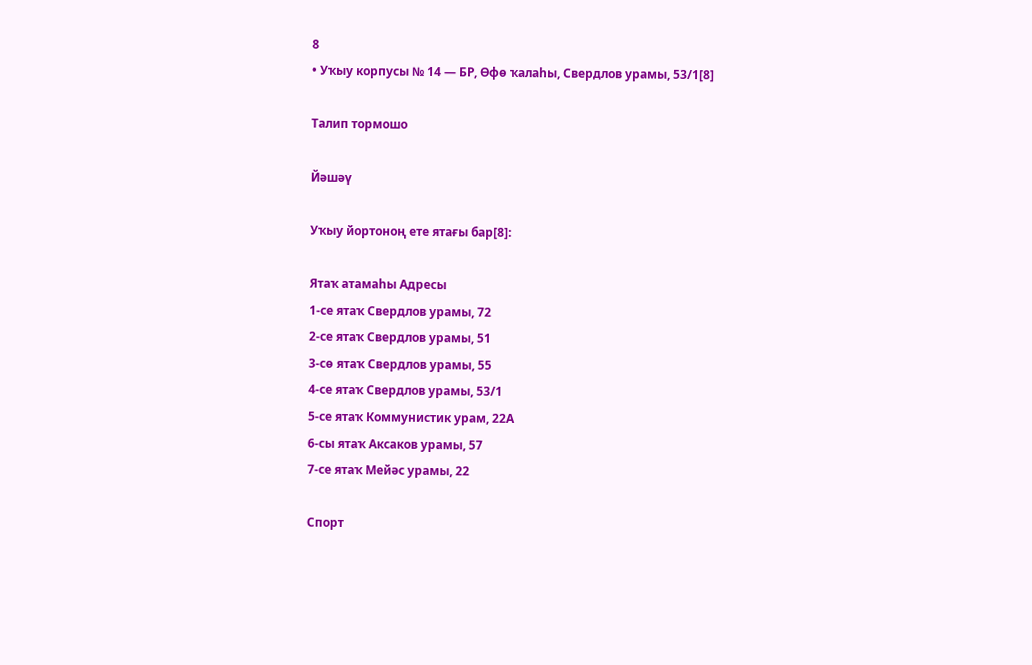8
• Уҡыу корпусы № 14 — БР, Өфө ҡалаһы, Свердлов урамы, 53/1[8]

Талип тормошо

Йәшәү

Уҡыу йортоноң ете ятағы бар[8]:

Ятаҡ атамаһы Адресы
1-се ятаҡ Свердлов урамы, 72
2-се ятаҡ Свердлов урамы, 51
3-сө ятаҡ Свердлов урамы, 55
4-се ятаҡ Свердлов урамы, 53/1
5-се ятаҡ Коммунистик урам, 22А
6-сы ятаҡ Аксаков урамы, 57
7-се ятаҡ Мейәс урамы, 22

Спорт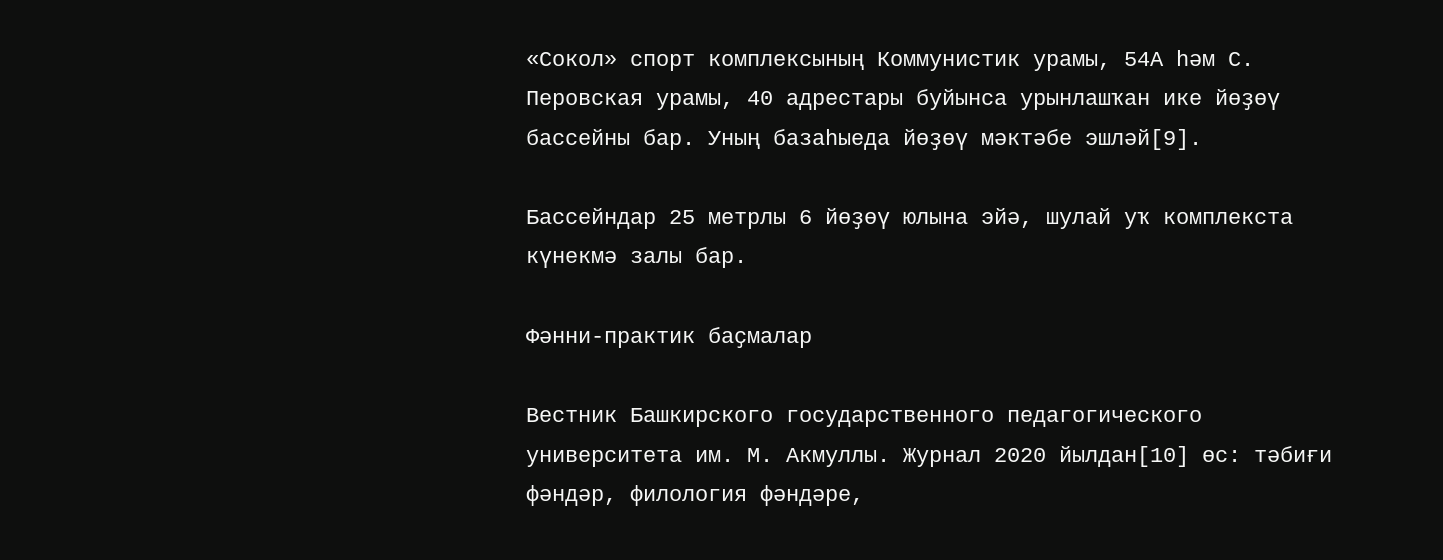«Сокол» спорт комплексының Коммунистик урамы, 54А һәм С. Перовская урамы, 40 адрестары буйынса урынлашҡан ике йөҙөү бассейны бар. Уның базаһыеда йөҙөү мәктәбе эшләй[9].

Бассейндар 25 метрлы 6 йөҙөү юлына эйә, шулай уҡ комплекста күнекмә залы бар.

Фәнни-практик баҫмалар

Вестник Башкирского государственного педагогического университета им. М. Акмуллы. Журнал 2020 йылдан[10] өс: тәбиғи фәндәр, филология фәндәре,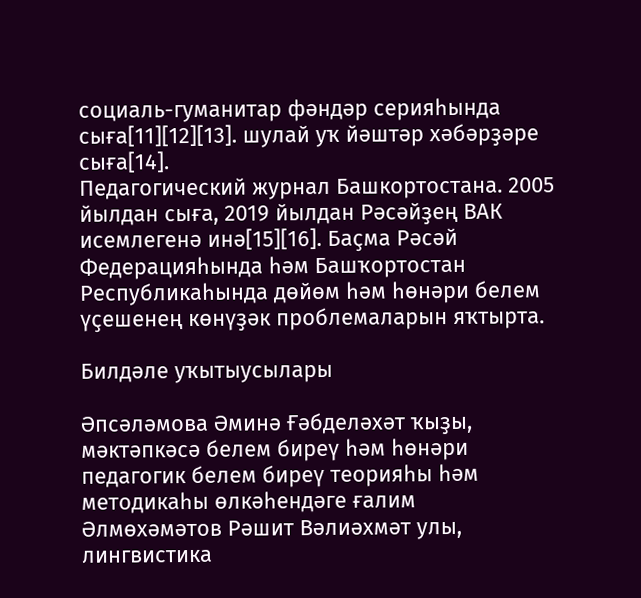социаль-гуманитар фәндәр серияһында сыға[11][12][13]. шулай уҡ йәштәр хәбәрҙәре сыға[14].
Педагогический журнал Башкортостана. 2005 йылдан сыға, 2019 йылдан Рәсәйҙең ВАК исемлегенә инә[15][16]. Баҫма Рәсәй Федерацияһында һәм Башҡортостан Республикаһында дөйөм һәм һөнәри белем үҫешенең көнүҙәк проблемаларын яҡтырта.

Билдәле уҡытыусылары

Әпсәләмова Әминә Ғәбделәхәт ҡыҙы, мәктәпкәсә белем биреү һәм һөнәри педагогик белем биреү теорияһы һәм методикаһы өлкәһендәге ғалим
Әлмөхәмәтов Рәшит Вәлиәхмәт улы, лингвистика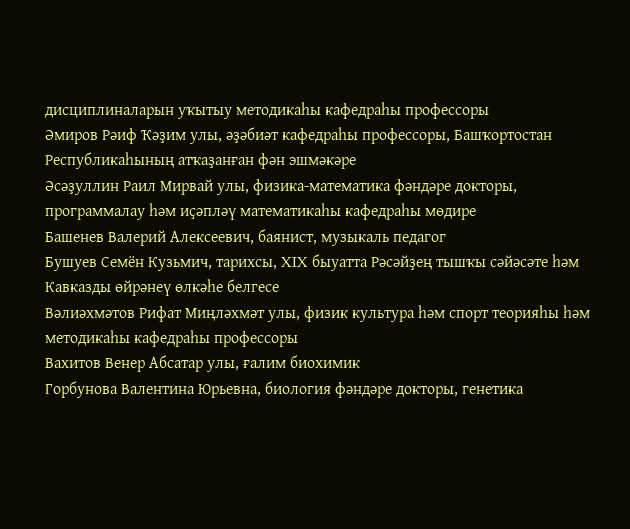дисциплиналарын уҡытыу методикаһы кафедраһы профессоры
Әмиров Рәиф Ҡәҙим улы, әҙәбиәт кафедраһы профессоры, Башҡортостан Республикаһының атҡаҙанған фән эшмәкәре
Әсәҙуллин Раил Мирвай улы, физика-математика фәндәре докторы, программалау һәм иҫәпләү математикаһы кафедраһы мөдире
Башенев Валерий Алексеевич, баянист, музыкаль педагог
Бушуев Семён Кузьмич, тарихсы, XIX быуатта Рәсәйҙең тышҡы сәйәсәте һәм Кавказды өйрәнеү өлкәһе белгесе
Вәлиәхмәтов Рифат Миңләхмәт улы, физик культура һәм спорт теорияһы һәм методикаһы кафедраһы профессоры
Вахитов Венер Абсатар улы, ғалим биохимик
Горбунова Валентина Юрьевна, биология фәндәре докторы, генетика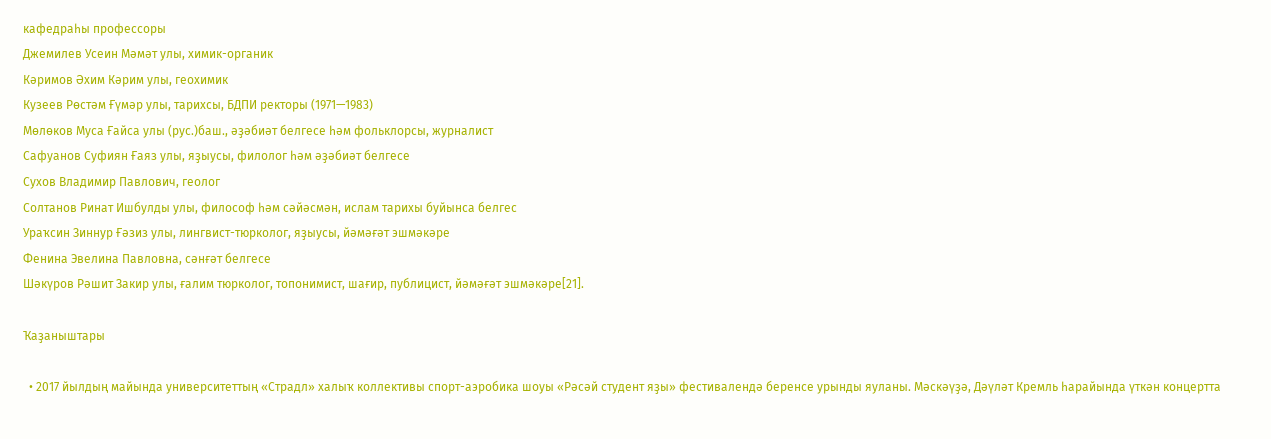кафедраһы профессоры
Джемилев Усеин Мәмәт улы, химик-органик
Кәримов Әхим Кәрим улы, геохимик
Кузеев Рөстәм Ғүмәр улы, тарихсы, БДПИ ректоры (1971—1983)
Мөлөков Муса Ғайса улы (рус.)баш., әҙәбиәт белгесе һәм фольклорсы, журналист
Сафуанов Суфиян Ғаяз улы, яҙыусы, филолог һәм әҙәбиәт белгесе
Сухов Владимир Павлович, геолог
Солтанов Ринат Ишбулды улы, философ һәм сәйәсмән, ислам тарихы буйынса белгес
Ураҡсин Зиннур Ғәзиз улы, лингвист-тюрколог, яҙыусы, йәмәғәт эшмәкәре
Фенина Эвелина Павловна, сәнғәт белгесе
Шәкүров Рәшит Закир улы, ғалим тюрколог, топонимист, шағир, публицист, йәмәғәт эшмәкәре[21].

Ҡаҙаныштары

  • 2017 йылдың майында университеттың «Страдл» халыҡ коллективы спорт-аэробика шоуы «Рәсәй студент яҙы» фестивалендә беренсе урынды яуланы. Мәскәүҙә, Дәүләт Кремль һарайында үткән концертта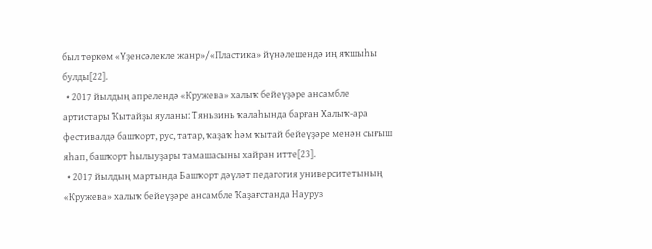был төркөм «Үҙенсәлекле жанр»/«Пластика» йүнәлешендә иң яҡшыһы булды[22].
  • 2017 йылдың апрелендә «Кружева» халыҡ бейеүҙәре ансамбле артистары Ҡытайҙы яуланы: Тяньзинь ҡалаһында барған Халыҡ-ара фестивалдә башҡорт, рус, татар, ҡаҙаҡ һәм ҡытай бейеүҙәре менән сығыш яһап, башҡорт һылыуҙары тамашасыны хайран итте[23].
  • 2017 йылдың мартында Башҡорт дәүләт педагогия университетының «Кружева» халыҡ бейеүҙәре ансамбле Ҡаҙағстанда Науруз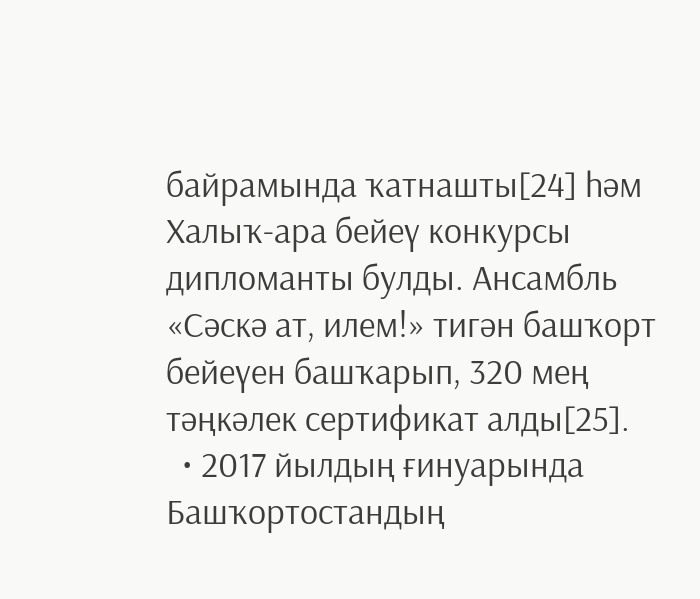байрамында ҡатнашты[24] һәм Халыҡ-ара бейеү конкурсы дипломанты булды. Ансамбль «Сәскә ат, илем!» тигән башҡорт бейеүен башҡарып, 320 мең тәңкәлек сертификат алды[25].
  • 2017 йылдың ғинуарында Башҡортостандың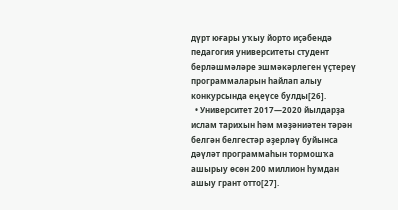дүрт юғары уҡыу йорто иҫәбендә педагогия университеты студент берләшмәләре эшмәкәрлеген үҫтереү программаларын һайлап алыу конкурсында еңеүсе булды[26].
  • Университет 2017—2020 йылдарҙа ислам тарихын һәм мәҙәниәтен тәрән белгән белгестәр әҙерләү буйынса дәүләт программаһын тормошҡа ашырыу өсөн 200 миллион һумдан ашыу грант отто[27].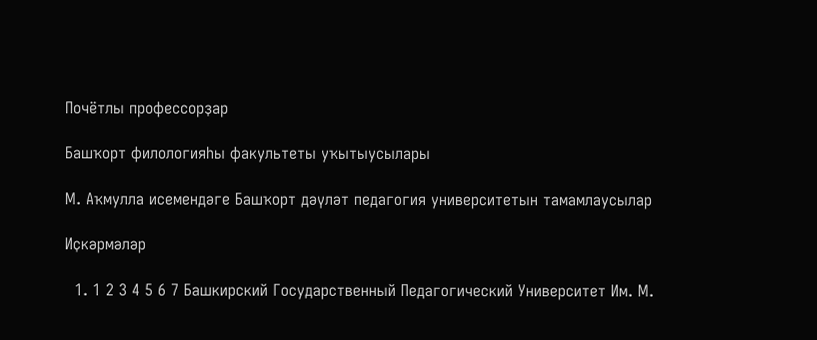Почётлы профессорҙар

Башҡорт филологияһы факультеты уҡытыусылары

М. Аҡмулла исемендәге Башҡорт дәүләт педагогия университетын тамамлаусылар

Иҫкәрмәләр

  1. 1 2 3 4 5 6 7 Башкирский Государственный Педагогический Университет Им. М.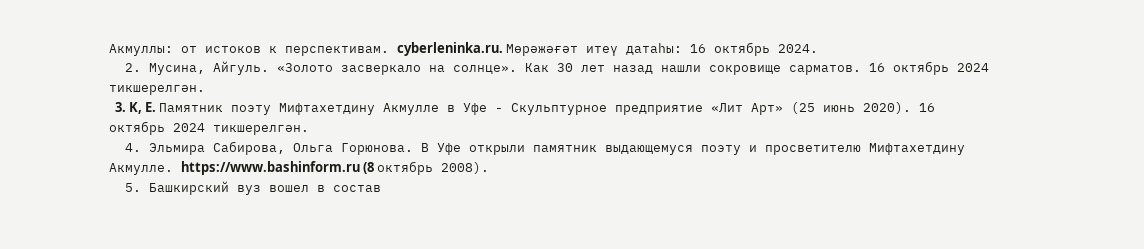Акмуллы: от истоков к перспективам. cyberleninka.ru. Мөрәжәғәт итеү датаһы: 16 октябрь 2024.
  2. Мусина, Айгуль. «Золото засверкало на солнце». Как 30 лет назад нашли сокровище сарматов. 16 октябрь 2024 тикшерелгән.
  3. K, E. Памятник поэту Мифтахетдину Акмулле в Уфе - Скульптурное предприятие «Лит Арт» (25 июнь 2020). 16 октябрь 2024 тикшерелгән.
  4. Эльмира Сабирова, Ольга Горюнова. В Уфе открыли памятник выдающемуся поэту и просветителю Мифтахетдину Акмулле. https://www.bashinform.ru (8 октябрь 2008).
  5. Башкирский вуз вошел в состав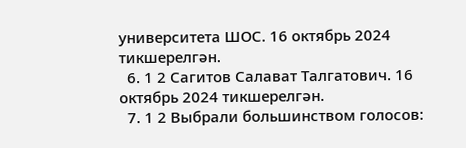университета ШОС. 16 октябрь 2024 тикшерелгән.
  6. 1 2 Сагитов Салават Талгатович. 16 октябрь 2024 тикшерелгән.
  7. 1 2 Выбрали большинством голосов: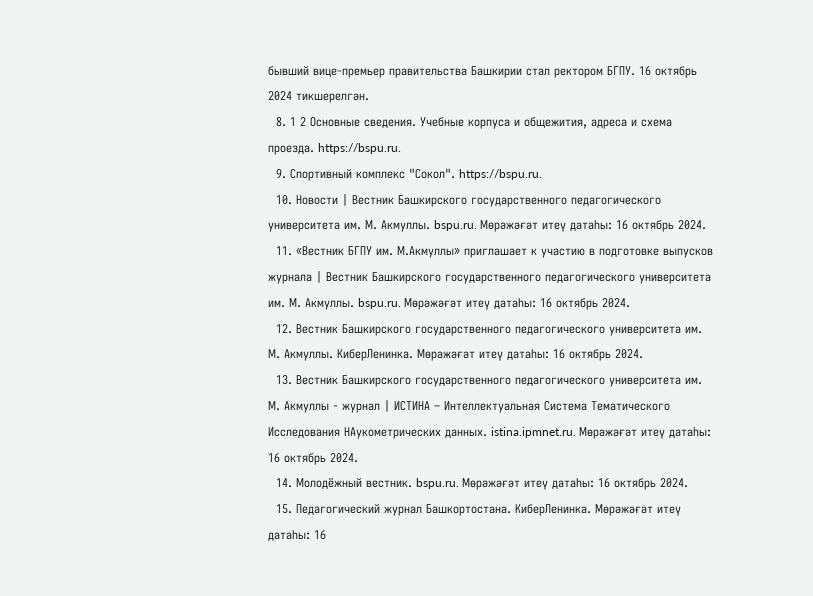бывший вице-премьер правительства Башкирии стал ректором БГПУ. 16 октябрь 2024 тикшерелгән.
  8. 1 2 Основные сведения. Учебные корпуса и общежития, адреса и схема проезда. https://bspu.ru.
  9. Спортивный комплекс "Сокол". https://bspu.ru.
  10. Новости | Вестник Башкирского государственного педагогического университета им. М. Акмуллы. bspu.ru. Мөрәжәғәт итеү датаһы: 16 октябрь 2024.
  11. «Вестник БГПУ им. М.Акмуллы» приглашает к участию в подготовке выпусков журнала | Вестник Башкирского государственного педагогического университета им. М. Акмуллы. bspu.ru. Мөрәжәғәт итеү датаһы: 16 октябрь 2024.
  12. Вестник Башкирского государственного педагогического университета им. М. Акмуллы. КиберЛенинка. Мөрәжәғәт итеү датаһы: 16 октябрь 2024.
  13. Вестник Башкирского государственного педагогического университета им. М. Акмуллы - журнал | ИСТИНА – Интеллектуальная Система Тематического Исследования НАукометрических данных. istina.ipmnet.ru. Мөрәжәғәт итеү датаһы: 16 октябрь 2024.
  14. Молодёжный вестник. bspu.ru. Мөрәжәғәт итеү датаһы: 16 октябрь 2024.
  15. Педагогический журнал Башкортостана. КиберЛенинка. Мөрәжәғәт итеү датаһы: 16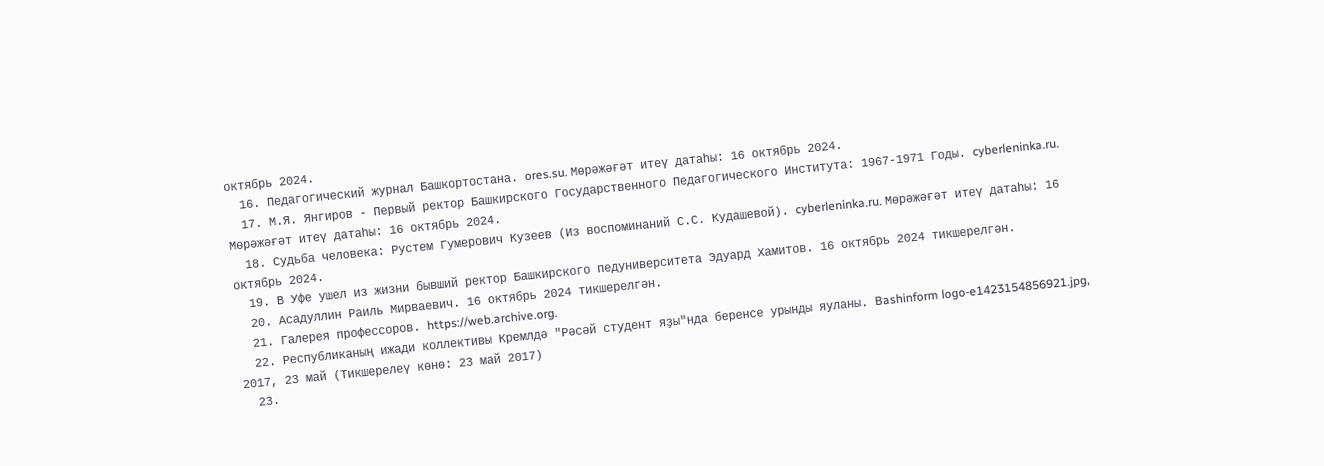октябрь 2024.
  16. Педагогический журнал Башкортостана. ores.su. Мөрәжәғәт итеү датаһы: 16 октябрь 2024.
  17. М.Я. Янгиров - Первый ректор Башкирского Государственного Педагогического Института: 1967-1971 Годы. cyberleninka.ru. Мөрәжәғәт итеү датаһы: 16 октябрь 2024.
  18. Судьба человека: Рустем Гумерович Кузеев (Из воспоминаний С.С. Кудашевой). cyberleninka.ru. Мөрәжәғәт итеү датаһы: 16 октябрь 2024.
  19. В Уфе ушел из жизни бывший ректор Башкирского педуниверситета Эдуард Хамитов. 16 октябрь 2024 тикшерелгән.
  20. Асадуллин Раиль Мирваевич. 16 октябрь 2024 тикшерелгән.
  21. Галерея профессоров. https://web.archive.org.
  22. Республиканың ижади коллективы Кремлдә "Рәсәй студент яҙы"нда беренсе урынды яуланы. Bashinform logo-e1423154856921.jpg, 2017, 23 май (Тикшерелеү көнө: 23 май 2017)
  23.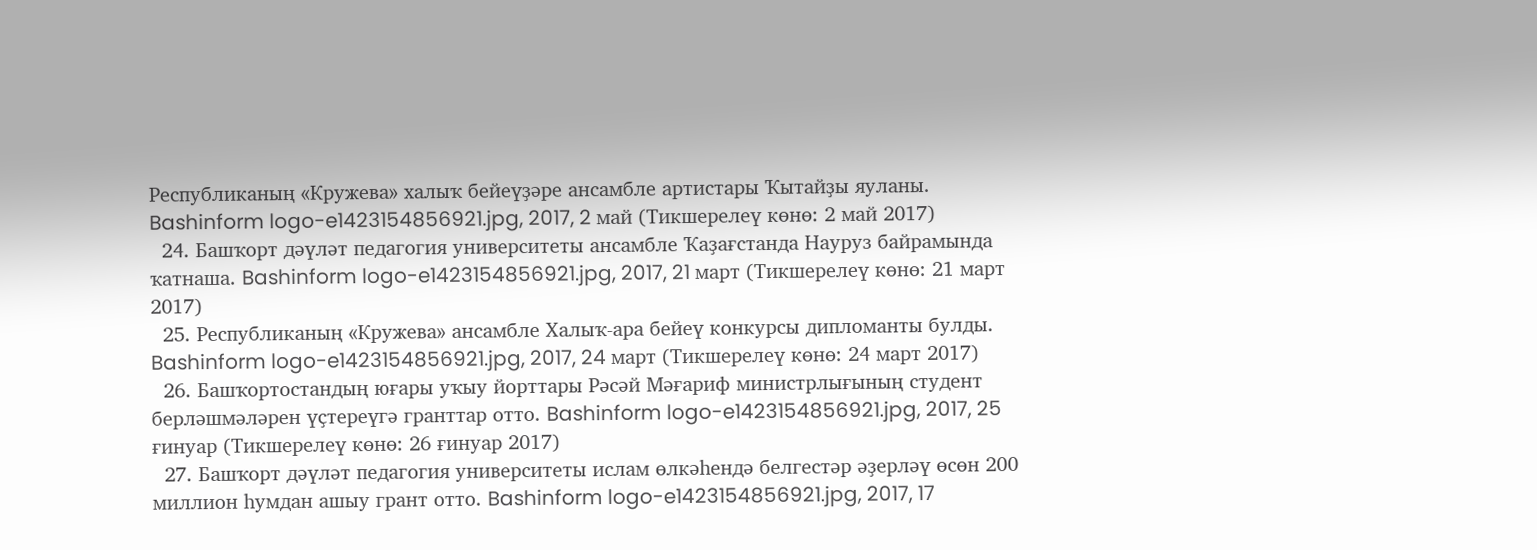Республиканың «Кружева» халыҡ бейеүҙәре ансамбле артистары Ҡытайҙы яуланы. Bashinform logo-e1423154856921.jpg, 2017, 2 май (Тикшерелеү көнө: 2 май 2017)
  24. Башҡорт дәүләт педагогия университеты ансамбле Ҡаҙағстанда Науруз байрамында ҡатнаша. Bashinform logo-e1423154856921.jpg, 2017, 21 март (Тикшерелеү көнө: 21 март 2017)
  25. Республиканың «Кружева» ансамбле Халыҡ-ара бейеү конкурсы дипломанты булды. Bashinform logo-e1423154856921.jpg, 2017, 24 март (Тикшерелеү көнө: 24 март 2017)
  26. Башҡортостандың юғары уҡыу йорттары Рәсәй Мәғариф министрлығының студент берләшмәләрен үҫтереүгә гранттар отто. Bashinform logo-e1423154856921.jpg, 2017, 25 ғинуар (Тикшерелеү көнө: 26 ғинуар 2017)
  27. Башҡорт дәүләт педагогия университеты ислам өлкәһендә белгестәр әҙерләү өсөн 200 миллион һумдан ашыу грант отто. Bashinform logo-e1423154856921.jpg, 2017, 17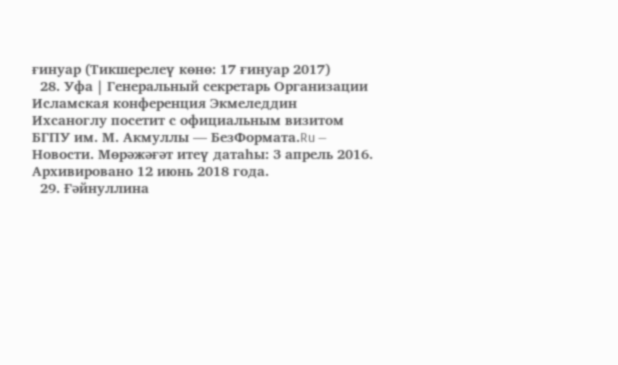ғинуар (Тикшерелеү көнө: 17 ғинуар 2017)
  28. Уфа | Генеральный секретарь Организации Исламская конференция Экмеледдин Ихсаноглу посетит с официальным визитом БГПУ им. М. Акмуллы — БезФормата.Ru — Новости. Мөрәжәғәт итеү датаһы: 3 апрель 2016. Архивировано 12 июнь 2018 года.
  29. Ғәйнуллина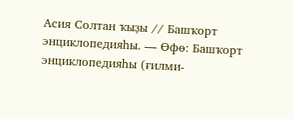Асия Солтан ҡыҙы // Башҡорт энциклопедияһы. — Өфө: Башҡорт энциклопедияһы (ғилми-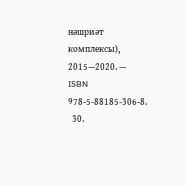нәшриәт комплексы), 2015—2020. — ISBN 978-5-88185-306-8.
  30.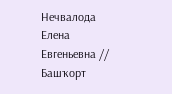Нечвалода Елена Евгеньевна // Башҡорт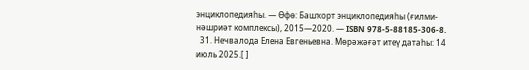энциклопедияһы. — Өфө: Башҡорт энциклопедияһы (ғилми-нәшриәт комплексы), 2015—2020. — ISBN 978-5-88185-306-8.
  31. Нечвалода Елена Евгеньевна. Мөрәжәғәт итеү датаһы: 14 июль 2025.[ ]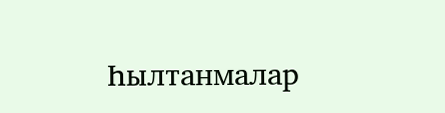Һылтанмалар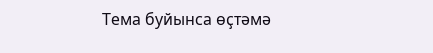Тема буйынса өҫтәмә